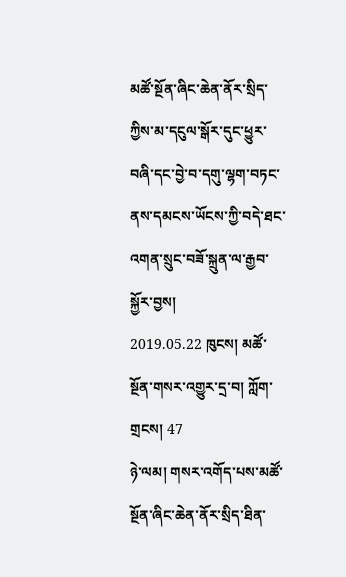མཚོ་སྔོན་ཞིང་ཆེན་ནོར་སྲིད་ཀྱིས་མ་དངུལ་སྒོར་དུང་ཕྱུར་བཞི་དང་བྱེ་བ་དགུ་ལྷག་བཏང་ནས་དམངས་ཡོངས་ཀྱི་བདེ་ཐང་འགན་སྲུང་བཟོ་སྐྲུན་ལ་རྒྱབ་སྐྱོར་བྱས།
2019.05.22 ཁུངས། མཚོ་སྔོན་གསར་འགྱུར་དྲ་བ། ཀློག་གྲངས། 47
ཉེ་ལམ། གསར་འགོད་པས་མཚོ་སྔོན་ཞིང་ཆེན་ནོར་སྲིད་ཐིན་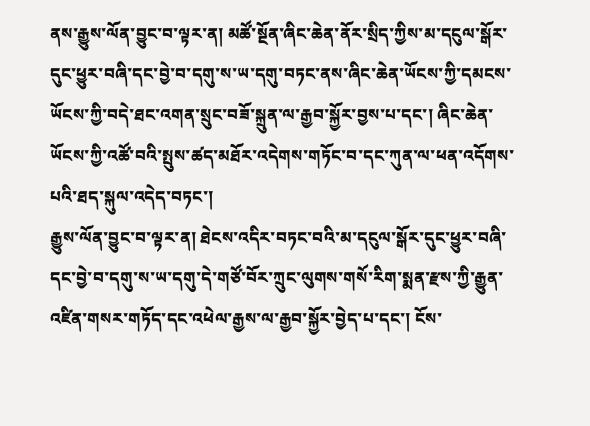ནས་རྒྱུས་ལོན་བྱུང་བ་ལྟར་ན། མཚོ་སྔོན་ཞིང་ཆེན་ནོར་སྲིད་ཀྱིས་མ་དངུལ་སྒོར་དུང་ཕྱུར་བཞི་དང་བྱེ་བ་དགུ་ས་ཡ་དགུ་བཏང་ནས་ཞིང་ཆེན་ཡོངས་ཀྱི་དམངས་ཡོངས་ཀྱི་བདེ་ཐང་འགན་སྲུང་བཟོ་སྐྲུན་ལ་རྒྱབ་སྐྱོར་བྱས་པ་དང་། ཞིང་ཆེན་ཡོངས་ཀྱི་འཚོ་བའི་སྤུས་ཚད་མཐོར་འདེགས་གཏོང་བ་དང་ཀུན་ལ་ཕན་འདོགས་པའི་ཐད་སྐུལ་འདེད་བཏང་།
རྒྱུས་ལོན་བྱུང་བ་ལྟར་ན། ཐེངས་འདིར་བཏང་བའི་མ་དངུལ་སྒོར་དུང་ཕྱུར་བཞི་དང་བྱེ་བ་དགུ་ས་ཡ་དགུ་དེ་གཙོ་བོར་ཀྲུང་ལུགས་གསོ་རིག་སྨན་རྫས་ཀྱི་རྒྱུན་འཛིན་གསར་གཏོད་དང་འཕེལ་རྒྱས་ལ་རྒྱབ་སྐྱོར་བྱེད་པ་དང་། ངོས་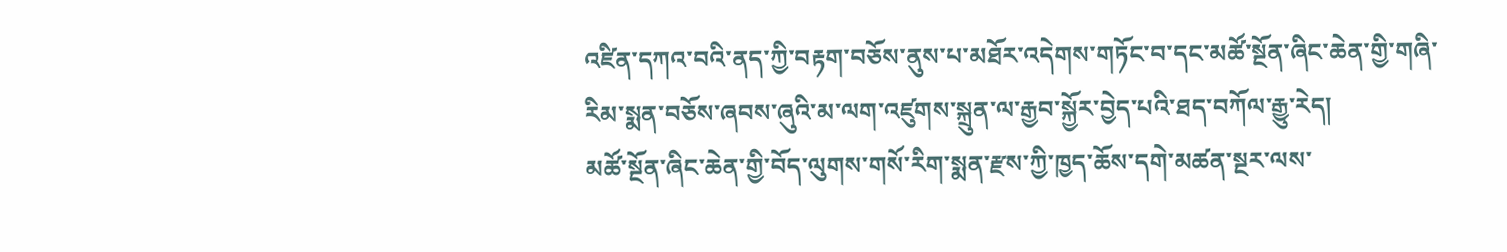འཛིན་དཀའ་བའི་ནད་ཀྱི་བརྟག་བཅོས་ནུས་པ་མཐོར་འདེགས་གཏོང་བ་དང་མཚོ་སྔོན་ཞིང་ཆེན་གྱི་གཞི་རིམ་སྨན་བཅོས་ཞབས་ཞུའི་མ་ལག་འཛུགས་སྐྲུན་ལ་རྒྱབ་སྐྱོར་བྱེད་པའི་ཐད་བཀོལ་རྒྱུ་རེད།
མཚོ་སྔོན་ཞིང་ཆེན་གྱི་བོད་ལུགས་གསོ་རིག་སྨན་རྫས་ཀྱི་ཁྱད་ཆོས་དགེ་མཚན་སྔར་ལས་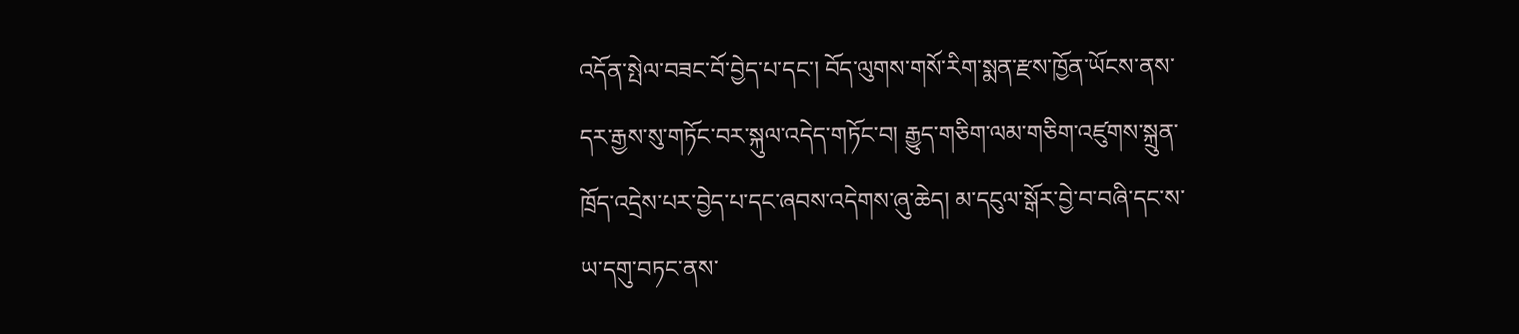འདོན་སྤེལ་བཟང་བོ་བྱེད་པ་དང་། བོད་ལུགས་གསོ་རིག་སྨན་རྫས་ཁྱོན་ཡོངས་ནས་དར་རྒྱས་སུ་གཏོང་བར་སྐུལ་འདེད་གཏོང་བ། རྒྱུད་གཅིག་ལམ་གཅིག་འཛུགས་སྐྲུན་ཁྲོད་འདྲེས་པར་བྱེད་པ་དང་ཞབས་འདེགས་ཞུ་ཆེད། མ་དངུལ་སྒོར་བྱེ་བ་བཞི་དང་ས་ཡ་དགུ་བཏང་ནས་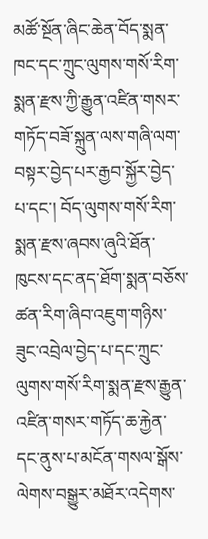མཚོ་སྔོན་ཞིང་ཆེན་བོད་སྨན་ཁང་དང་ཀྲུང་ལུགས་གསོ་རིག་སྨན་རྫས་ཀྱི་རྒྱུན་འཛིན་གསར་གཏོད་བཟོ་སྐྲུན་ལས་གཞི་ལག་བསྟར་བྱེད་པར་རྒྱབ་སྐྱོར་བྱེད་པ་དང་། བོད་ལུགས་གསོ་རིག་སྨན་རྫས་ཞབས་ཞུའི་ཐོན་ཁུངས་དང་ནད་ཐོག་སྨན་བཅོས་ཚན་རིག་ཞིབ་འཇུག་གཉིས་ཟུང་འབྲེལ་བྱེད་པ་དང་ཀྲུང་ལུགས་གསོ་རིག་སྨན་རྫས་རྒྱུན་འཛིན་གསར་གཏོད་ཆ་རྐྱེན་དང་ནུས་པ་མངོན་གསལ་སྒོས་ལེགས་བསྒྱུར་མཐོར་འདེགས་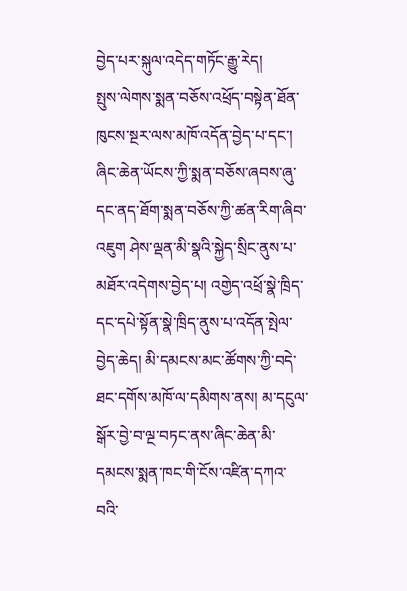བྱེད་པར་སྐུལ་འདེད་གཏོང་རྒྱུ་རེད།
སྤུས་ལེགས་སྨན་བཅོས་འཕྲོད་བསྟེན་ཐོན་ཁུངས་སྔར་ལས་མཁོ་འདོན་བྱེད་པ་དང་། ཞིང་ཆེན་ཡོངས་ཀྱི་སྨན་བཅོས་ཞབས་ཞུ་དང་ནད་ཐོག་སྨན་བཅོས་ཀྱི་ཚན་རིག་ཞིབ་འཇུག ཤེས་ལྡན་མི་སྣའི་སྐྱེད་སྲིང་ནུས་པ་མཐོར་འདེགས་བྱེད་པ། འགྱེད་འཕྲོ་སྣེ་ཁྲིད་དང་དཔེ་སྟོན་སྣེ་ཁྲིད་ནུས་པ་འདོན་སྤེལ་བྱེད་ཆེད། མི་དམངས་མང་ཚོགས་ཀྱི་བདེ་ཐང་དགོས་མཁོ་ལ་དམིགས་ནས། མ་དངུལ་སྒོར་བྱེ་བ་ལྔ་བཏང་ནས་ཞིང་ཆེན་མི་དམངས་སྨན་ཁང་གི་ངོས་འཛིན་དཀའ་བའི་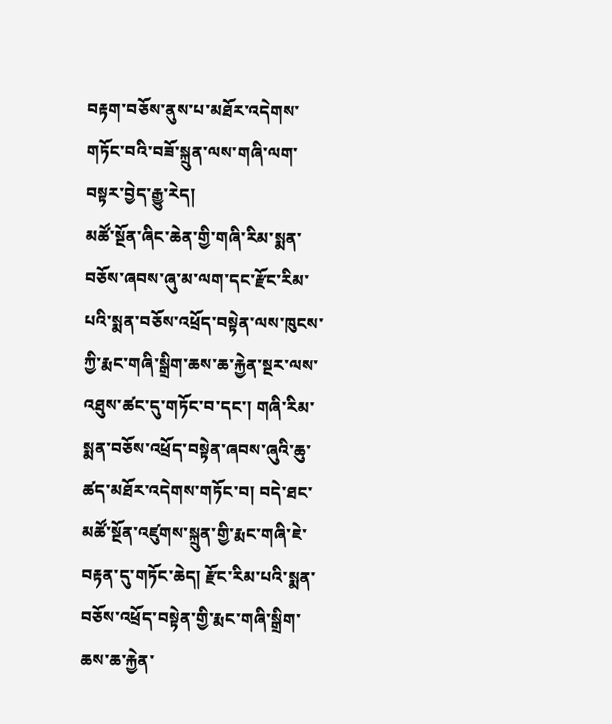བརྟག་བཅོས་ནུས་པ་མཐོར་འདེགས་གཏོང་བའི་བཟོ་སྐྲུན་ལས་གཞི་ལག་བསྟར་བྱེད་རྒྱུ་རེད།
མཚོ་སྔོན་ཞིང་ཆེན་གྱི་གཞི་རིམ་སྨན་བཅོས་ཞབས་ཞུ་མ་ལག་དང་རྫོང་རིམ་པའི་སྨན་བཅོས་འཕྲོད་བསྟེན་ལས་ཁུངས་ཀྱི་རྨང་གཞི་སྒྲིག་ཆས་ཆ་རྐྱེན་སྔར་ལས་འཐུས་ཚང་དུ་གཏོང་བ་དང་། གཞི་རིམ་སྨན་བཅོས་འཕྲོད་བསྟེན་ཞབས་ཞུའི་ཆུ་ཚད་མཐོར་འདེགས་གཏོང་བ། བདེ་ཐང་མཚོ་སྔོན་འཛུགས་སྐྲུན་གྱི་རྨང་གཞི་ཇེ་བརྟན་དུ་གཏོང་ཆེད། རྫོང་རིམ་པའི་སྨན་བཅོས་འཕྲོད་བསྟེན་གྱི་རྨང་གཞི་སྒྲིག་ཆས་ཆ་རྐྱེན་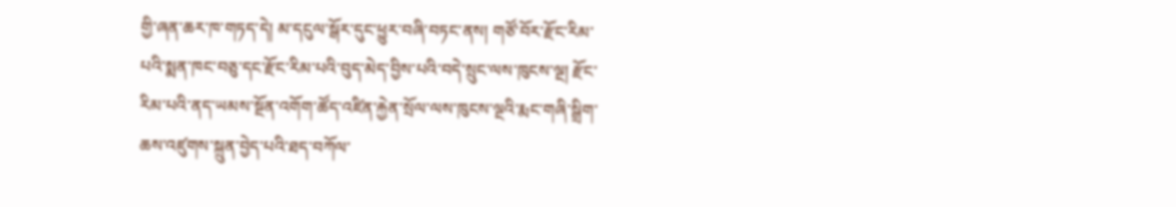གྱི་ཞན་ཆར་ཁ་གཏད་དེ། མ་དངུལ་སྒོར་དུང་ཕྱུར་བཞི་བཏང་ནས། གཙོ་བོར་རྫོང་རིམ་པའི་སྨན་ཁང་བཅུ་དང་རྫོང་རིམ་པའི་བུད་མེད་བྱིས་པའི་བདེ་སྲུང་ལས་ཁུངས་ལྔ། རྫོང་རིམ་པའི་ནད་ཡམས་སྔོན་འགོག་ཚོད་འཛིན་རྐྱེན་སྲོལ་ལས་ཁུངས་ལྔའི་རྨང་གཞི་སྒྲིག་ཆས་འཛུགས་སྐྲུན་བྱེད་པའི་ཐད་བཀོལ་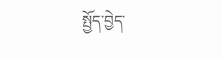སྤྱོད་བྱེད་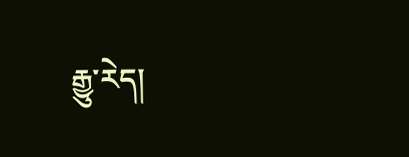རྒྱུ་རེད།